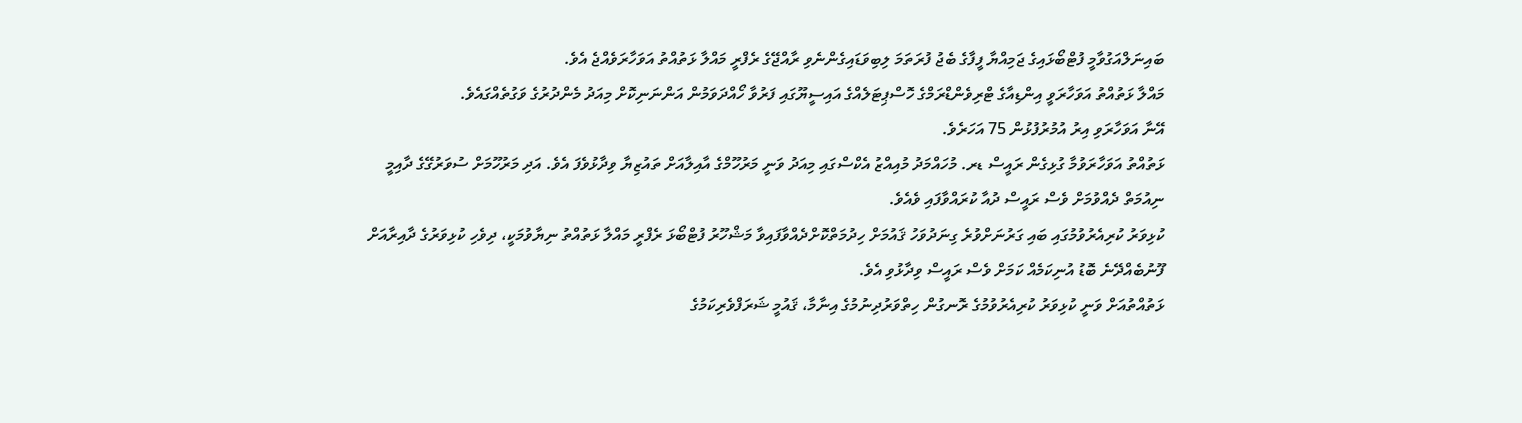ބައިނަލްއަގުވާމީ ފުޓްބޯޅައިގެ ޖަމިއްޔާ ފީފާގެ ބެޖު ފުރަތަމަ ލިބިވަޑައިގެންނެވި ރާއްޖޭގެ ރެފްރީ މައްލާ ޅަތުއްތު އަވަހާރަވެއްޖެ އެވެ.
މައްލާ ޅަތުއްތު އަވަހާރަވީ އިންޑިއާގެ ޓްރިވެންޑްރަމްގެ ހޮސްޕިޓަލެއްގެ އައިސީޔޫގައި ފަރުވާ ހޯއްދަވަމުން އަންނަނިކޮށް މިއަދު މެންދުރުގެ ވަގުތެއްގައެވެ.
އޭނާ އަވަހާރަވި އިރު އުމުރުފުޅުން 75 އަހަރެވެ.
ޅަތުއްތު އަވަހާރަވުމާ ގުޅިގެން ރައީސް ޑރ. މުހައްމަދު މުއިއްޒު އެކްސްގައި މިއަދު ވަނީ މަރުހޫމްގެ އާއިލާއަށް ތައުޒިޔާ ވިދާޅުވެފަ އެވެ. އަދި މަރުހޫމަށް ސުވަރުގޭގެ ދާއިމީ ނިއުމަތް ދެއްވުމަށް ވެސް ރައީސް ދުއާ ކުރައްވާފައި ވެއެވެ.
ކުޅިވަރު ކުރިއެރުވުމުގައި ބައި ގަރުނަށްވުރެ ގިނަދުވަހު ޤައުމަށް ހިދުމަތްކޮށްދެއްވާފައިވާ މަޝްހޫރު ފުޓްބޯޅަ ރެފްރީ މައްލާ ޅަތުއްތު ނިޔާވުމަކީ، ދިވެހި ކުޅިވަރުގެ ދާއިރާއަށް ފޫނުބެއްދޭނެ ބޮޑު އުނިކަމެއް ކަމަށް ވެސް ރައީސް ވިދާޅުވި އެވެ.
ޅަތުއްތުއަށް ވަނީ ކުޅިވަރު ކުރިއެރުވުމުގެ ރޮނގުން ހިތްވަރުދިނުމުގެ އިނާމާ، ޤައުމީ ޝަރަފްވެރިކަމުގެ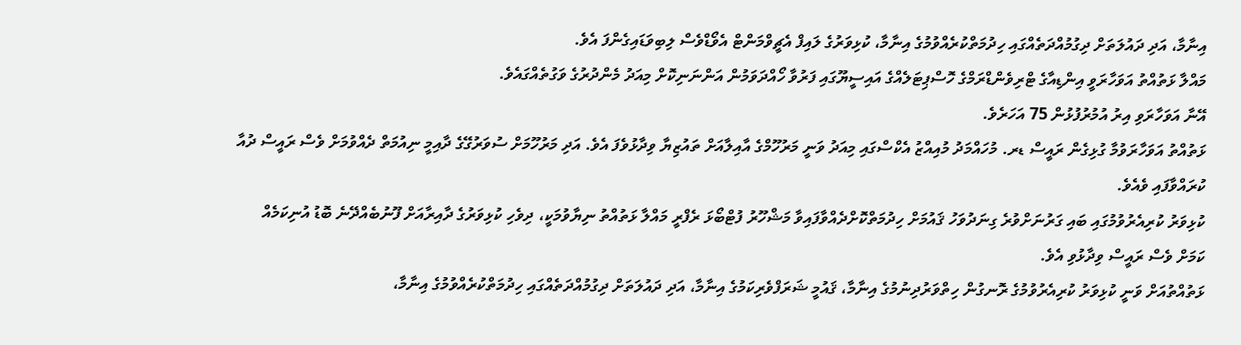އިނާމާ، އަދި ދައުލަތަށް ދިގުމުއްދަތެއްގައި ހިދުމަތްކުރެއްވުމުގެ އިނާމާ، ކުޅިވަރުގެ ލައިފް އެޗީވްމަންޓް އެވޯޑްވެސް ލިބިވަޑައިގެންފަ އެވެ.
މައްލާ ޅަތުއްތު އަވަހާރަވީ އިންޑިއާގެ ޓްރިވެންޑްރަމްގެ ހޮސްޕިޓަލެއްގެ އައިސީޔޫގައި ފަރުވާ ހޯއްދަވަމުން އަންނަނިކޮށް މިއަދު މެންދުރުގެ ވަގުތެއްގައެވެ.
އޭނާ އަވަހާރަވި އިރު އުމުރުފުޅުން 75 އަހަރެވެ.
ޅަތުއްތު އަވަހާރަވުމާ ގުޅިގެން ރައީސް ޑރ. މުހައްމަދު މުއިއްޒު އެކްސްގައި މިއަދު ވަނީ މަރުހޫމްގެ އާއިލާއަށް ތައުޒިޔާ ވިދާޅުވެފަ އެވެ. އަދި މަރުހޫމަށް ސުވަރުގޭގެ ދާއިމީ ނިއުމަތް ދެއްވުމަށް ވެސް ރައީސް ދުއާ ކުރައްވާފައި ވެއެވެ.
ކުޅިވަރު ކުރިއެރުވުމުގައި ބައި ގަރުނަށްވުރެ ގިނަދުވަހު ޤައުމަށް ހިދުމަތްކޮށްދެއްވާފައިވާ މަޝްހޫރު ފުޓްބޯޅަ ރެފްރީ މައްލާ ޅަތުއްތު ނިޔާވުމަކީ، ދިވެހި ކުޅިވަރުގެ ދާއިރާއަށް ފޫނުބެއްދޭނެ ބޮޑު އުނިކަމެއް ކަމަށް ވެސް ރައީސް ވިދާޅުވި އެވެ.
ޅަތުއްތުއަށް ވަނީ ކުޅިވަރު ކުރިއެރުވުމުގެ ރޮނގުން ހިތްވަރުދިނުމުގެ އިނާމާ، ޤައުމީ ޝަރަފްވެރިކަމުގެ އިނާމާ، އަދި ދައުލަތަށް ދިގުމުއްދަތެއްގައި ހިދުމަތްކުރެއްވުމުގެ އިނާމާ،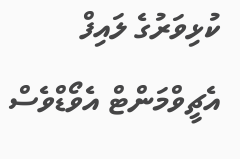ކުޅިވަރުގެ ލައިފް އެޗީވްމަންޓް އެވޯޑްވެސް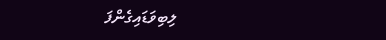ލިބިވަޑައިގެންފަ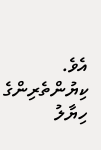އެވެ.
ކިޔުންތެރިންގެ ހިޔާލު